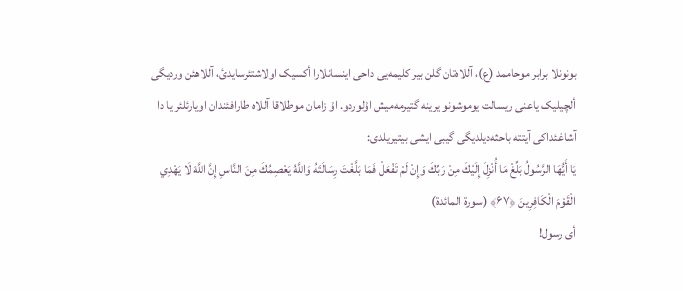بونونلا برابر موحاممد (ع)، آللاەتان گلن بیر کلیمەیی داحی اینسانلارا أکسیک اولاشتئرسایدئ، آللاهئن وردیگی ألچیلیک یاعنی ریسالت یوموشونو یرینە گتیرمەمیش اۇلوردو. اۇ زامان موطلاقا آللاە طارافئندان اویارئلئر یا دا آشاغئداکی آیتتە باحثەدیلدیگی گیبی ایشی بیتیریلدی:
يَا أَيُّهَا الرَّسُولُ بَلِّغْ مَا أُنْزِلَ إِلَيْكَ مِنْ رَبِّكَ وَإِنْ لَمْ تَفْعَلْ فَمَا بَلَّغْتَ رِسَالَتَهُ وَاللَّهُ يَعْصِمُكَ مِنَ النَّاسِ إِنَّ اللَّهَ لَا يَهْدِي الْقَوْمَ الْكَافِرِينَ ﴿۶۷﴾ (سورة المائدة)
أی رسول!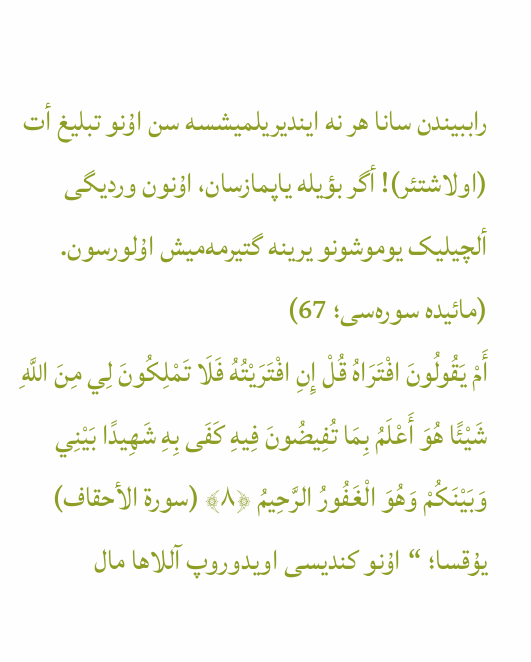راببیندن سانا هر نە ایندیریلمیشسە سن اۇنو تبلیغ أت (اولاشتئر)! أگر بؤیلە یاپمازسان، اۇنون وردیگی ألچیلیک یوموشونو یرینە گتیرمەمیش اۇلورسون. (مائیدە سورەسی؛ 67)
أَمْ يَقُولُونَ افْتَرَاهُ قُلْ إِنِ افْتَرَيْتُهُ فَلَا تَمْلِكُونَ لِي مِنَ اللَّهِ شَيْئًا هُوَ أَعْلَمُ بِمَا تُفِيضُونَ فِيهِ كَفَى بِهِ شَهِيدًا بَيْنِي وَبَيْنَكُمْ وَهُوَ الْغَفُورُ الرَّحِيمُ ﴿۸﴾ (سورة الأحقاف)
یۇقسا؛ “اۇنو کندیسی اویدوروپ آللاها مال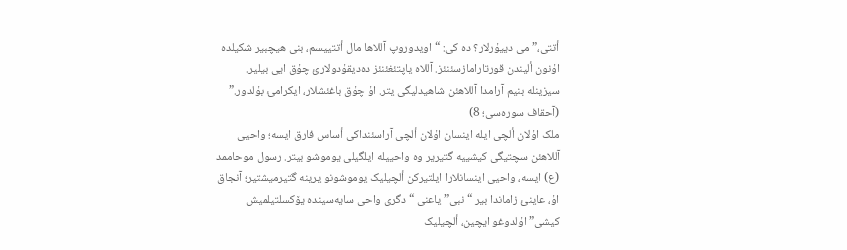أتتی،” می دییۇرلار؟ دە کی: “اویدوروپ آللاها مال أتتییسم، بنی هیچبیر شکیلدە اۇنون ألیندن قورتارامازسئنئز. آللاە یاپتئغئنئز دەدیقۇدولارئ چۇق ایی بیلیر. سیزینلە بنیم آرامدا آللاهئن شاهیدلیگی یتر. اۇ چۇق باغئشلار، ایکرامئ بۇلدور.” (آحقاف سورەسی؛ 8)
ملک اۇلان ألچی ایلە اینسان اۇلان ألچی آراسئنداکی أساس فارق ایسە؛ واحیی آللاهئن سچتیگی کیشییە گتیریر وە واحییلە ایلگیلی یوموشو بیتر. رسول موحاممد (ع) ایسە، واحیی اینسانلارا ایلتیرکن ألچیلیک یوموشونو یرینە گتیرمیشتیر؛ آنجاق اۇ، عاینئ زاماندا بیر “نبی” یاعنی “دگری واحی سایەسیندە یۆکسلتیلمیش کیشی” اۇلدوغو ایچین، ألچیلیک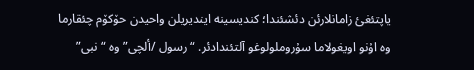یاپتئغئ زامانلارئن دئشئندا؛ کندیسینە ایندیریلن واحیدن حۆکۆم چئقارما وە اۇنو اویغولاما سۇروملولوغو آلتئندادئر. “رسول /ألچی” وە “نبی”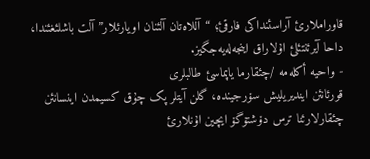قاوراملارئ آراسئنداکی فارقئ؛ “آللاەتان آلئنان اویارئلار” آلت باشلئغئندا، داحا آیرئنتئلئ اۇلاراق اینجەلەیەجگیز.
- واحیە أکلەمە /چئقارما یاپماسئ طالبلری
قورئانئن ایندیریلیش سۆرجیندە، گلن آیتلر پک چۇق کسیمدن اینسانئن چئقارلارئنا ترس دۆشتۆگۆ ایچین اۇنلارئ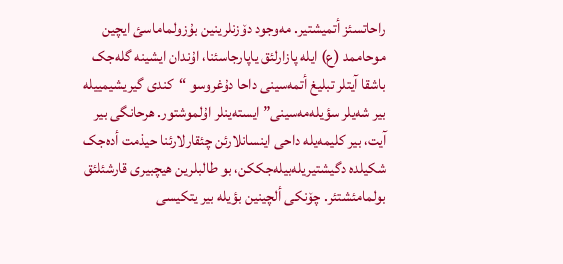راحاتسئز أتمیشتیر. مەوجود دۆزنلرینین بۇزولماماسئ ایچین موحاممد (ع) ایلە پازارلئق یاپارجاسئنا، اۇندان ایشینە گلەجک باشقا آیتلر تبلیغ أتمەسینی داحا دۇغروسو “کندی گیریشیمییلە بیر شەیلر سؤیلەمەسینی” ایستەینلر اۇلموشتور. هرحانگی بیر آیت، بیر کلیمەیلە داحی اینسانلارئن چئقارلارئنا حیذمت أدەجک شکیلدە دگیشتیریلەبیلەجککن، بو طالبلرین هیچبیری قارشئلئق بولمامئشتئر. چۆنکی ألچینین بؤیلە بیر یتکیسی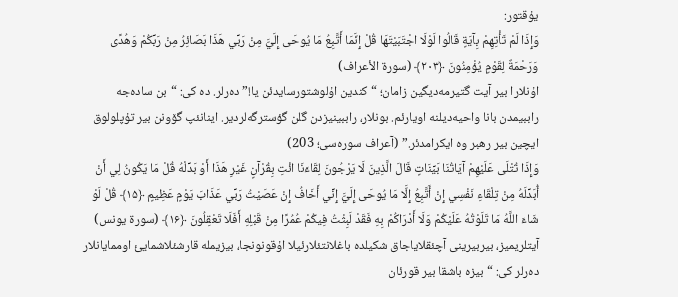یۇقتور:
وَإِذَا لَمْ تَأْتِهِمْ بِآيَةٍ قَالُوا لَوْلَا اجْتَبَيْتَهَا قُلْ إِنَّمَا أَتَّبِعُ مَا يُوحَى إِلَيَّ مِنْ رَبِّي هَذَا بَصَائِرُ مِنْ رَبِّكُمْ وَهُدًى وَرَحْمَةٌ لِقَوْمٍ يُؤْمِنُونَ ﴿۲۰۳﴾ (سورة الأعراف)
اۇنلارا بیر آیت گتیرمەدیگین زامان؛ “کندین اۇلوشتورسایدئن یا!” دەرلر. دە کی: “بن سادەجە راببیمدن بانا واحیەدیلنە اویارئم. بونلار، راببینیزدن گلن گؤسترگەلردیر. اینانئپ گۆونن بیر تۇپلولوق ایچین بیر رهبر وە ایکرامدئر.” (آعراف سورەسی؛ 203)
وَإِذَا تُتْلَى عَلَيْهِمْ آيَاتُنَا بَيِّنَاتٍ قَالَ الَّذِينَ لَا يَرْجُونَ لِقَاءَنَا ائْتِ بِقُرْآنٍ غَيْرِ هَذَا أَوْ بَدِّلْهُ قُلْ مَا يَكُونُ لِي أَنْ أُبَدِّلَهُ مِنْ تِلْقَاءِ نَفْسِي إِنْ أَتَّبِعُ إِلَّا مَا يُوحَى إِلَيَّ إِنِّي أَخَافُ إِنْ عَصَيْتُ رَبِّي عَذَابَ يَوْمٍ عَظِيمٍ ﴿۱۵﴾ قُلْ لَوْ شَاءَ اللَّهُ مَا تَلَوْتُهُ عَلَيْكُمْ وَلَا أَدْرَاكُمْ بِهِ فَقَدْ لَبِثْتُ فِيكُمْ عُمُرًا مِنْ قَبْلِهِ أَفَلَا تَعْقِلُونَ ﴿۱۶﴾ (سورة یونس)
آیتلریمیز، بیربیرینی آچئقلایاجاق شکیلدە باغلانتئلارئیلا اۇقونونجا، بیزیملە قارشئلاشمایئ اوممایانلار دەرلر کی: “بیزە باشقا بیر قورئان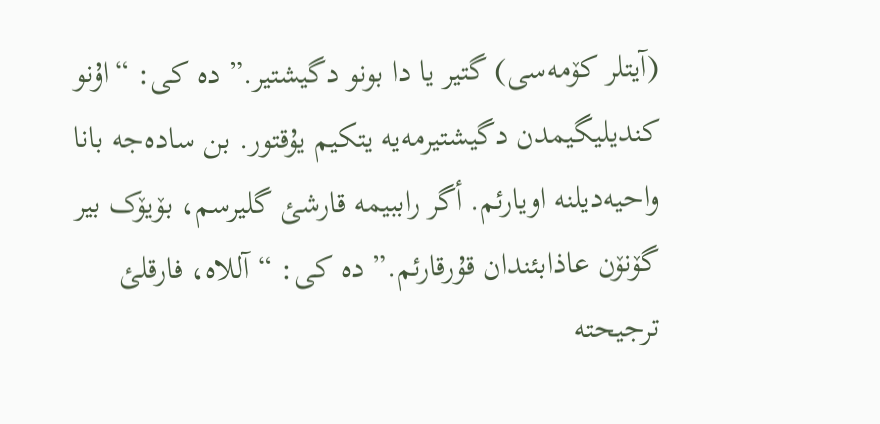(آیتلر کۆمەسی) گتیر یا دا بونو دگیشتیر.” دە کی: “اۇنو کندیلیگیمدن دگیشتیرمەیە یتکیم یۇقتور. بن سادەجە بانا واحیەدیلنە اویارئم. أگر راببیمە قارشئ گلیرسم، بۆیۆک بیر گۆنۆن عاذابئندان قۇرقارئم.” دە کی: “آللاە، فارقلئ ترجیحتە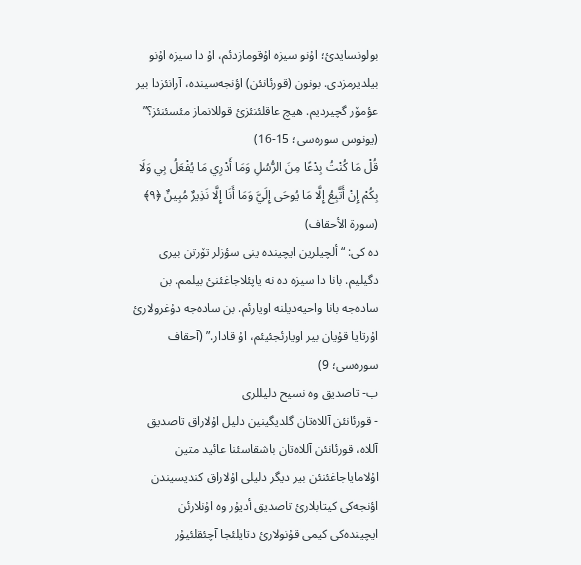بولونسایدئ؛ اۇنو سیزە اۇقومازدئم، اۇ دا سیزە اۇنو بیلدیرمزدی. بونون (قورئانئن) اؤنجەسیندە، آرانئزدا بیر عؤمۆر گچیردیم. هیچ عاقلئنئزئ قوللانماز مئسئنئز؟” (یونوس سورەسی؛ 15-16)
قُلْ مَا كُنْتُ بِدْعًا مِنَ الرُّسُلِ وَمَا أَدْرِي مَا يُفْعَلُ بِي وَلَا بِكُمْ إِنْ أَتَّبِعُ إِلَّا مَا يُوحَى إِلَيَّ وَمَا أَنَا إِلَّا نَذِيرٌ مُبِينٌ ﴿۹﴾ (سورة الأحقاف)
دە کی: “ألچیلرین ایچیندە ینی سؤزلر تۆرتن بیری دگیلیم. بانا دا سیزە دە نە یاپئلاجاغئنئ بیلمم. بن سادەجە بانا واحیەدیلنە اویارئم. بن سادەجە دۇغرولارئ اۇرتایا قۇیان بیر اویارئجئیئم، اۇ قادار.” (آحقاف سورەسی؛ 9)
ب- تاصدیق وە نسیح دلیللری
- قورئانئن آللاەتان گلدیگینین دلیل اۇلاراق تاصدیق
آللاە، قورئانئن آللاەتان باشقاسئنا عائید متین اۇلامایاجاغئنئن بیر دیگر دلیلی اۇلاراق کندیسیندن اؤنجەکی کیتابلارئ تاصدیق أدیۇر وە اۇنلارئن ایچیندەکی کیمی قۇنولارئ دتایلئجا آچئقلئیۇر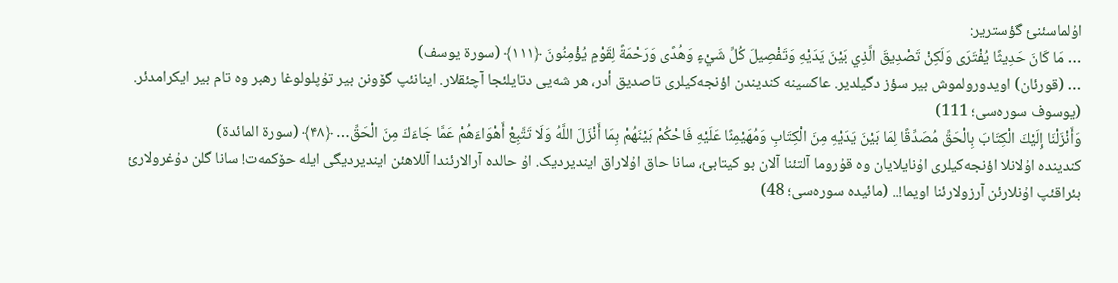اۇلماسئنئ گؤستریر:
… مَا كَانَ حَدِيثًا يُفْتَرَى وَلَكِنْ تَصْدِيقَ الَّذِي بَيْنَ يَدَيْهِ وَتَفْصِيلَ كُلِّ شَيْءٍ وَهُدًى وَرَحْمَةً لِقَوْمٍ يُؤْمِنُونَ ﴿۱۱۱﴾ (سورة یوسف)
… (قورئان) اویدورولموش بیر سؤز دگیلدیر. عاکسینە کندیندن اؤنجەکیلری تاصدیق أدر، هر شەیی دتایلئجا آچئقلار. اینانئپ گۆونن بیر تۇپلولوغا رهبر وە تام بیر ایکرامدئر. (یوسوف سورەسی؛ 111)
وَأَنْزَلْنَا إِلَيْكَ الْكِتَابَ بِالْحَقِّ مُصَدِّقًا لِمَا بَيْنَ يَدَيْهِ مِنَ الْكِتَابِ وَمُهَيْمِنًا عَلَيْهِ فَاحْكُمْ بَيْنَهُمْ بِمَا أَنْزَلَ اللَّهُ وَلَا تَتَّبِعْ أَهْوَاءَهُمْ عَمَّا جَاءَكَ مِنَ الْحَقِّ… ﴿۴۸﴾ (سورة المائدة)
کندیندە اۇلانلا اؤنجەکیلری اۇنایلایان وە قۇروما آلتئنا آلان بو کیتابئ، سانا حاق اۇلاراق ایندیردیک. اۇ حالدە آرالارئندا آللاهئن ایندیردیگی ایلە حۆکمەت! سانا گلن دۇغرولارئ بئراقئپ اۇنلارئن آرزولارئنا اویما!.. (مائیدە سورەسی؛ 48)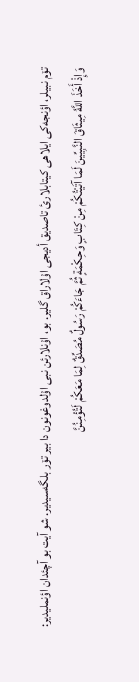تۆم نبیلر، اؤنجەکی ایلاهی کیتابلارئ تاصدیق أدیجی اۇلاراق گلیر. بو، اۇنلارئن نبی اۇلدوغونون دا بیر تۆر بلگەسیدیر. شو آیت بو آچئدان اؤنملیدیر:
وَإِذْ أَخَذَ اللَّهُ مِيثَاقَ النَّبِيِّينَ لَمَا آتَيْتُكُمْ مِنْ كِتَابٍ وَحِكْمَةٍ ثُمَّ جَاءَكُمْ رَسُولٌ مُصَدِّقٌ لِمَا مَعَكُمْ لَتُؤْمِنُنَّ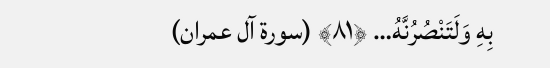بِهِ وَلَتَنْصُرُنَّهُ… ﴿۸۱﴾ (سورة آل عمران)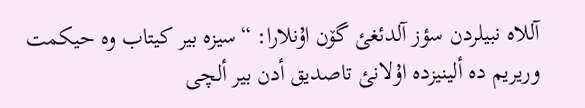آللاە نبیلردن سؤز آلدئغئ گۆن اۇنلارا: “سیزە بیر کیتاب وە حیکمت وریریم دە ألینیزدە اۇلانئ تاصدیق أدن بیر ألچی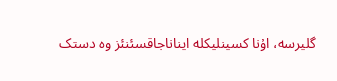گلیرسە، اۇنا کسینلیکلە ایناناجاقسئنئز وە دستک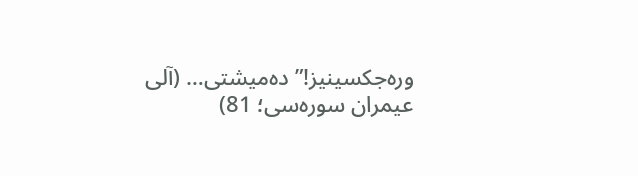ورەجکسینیز!” دەمیشتی… (آلی عیمران سورەسی؛ 81)